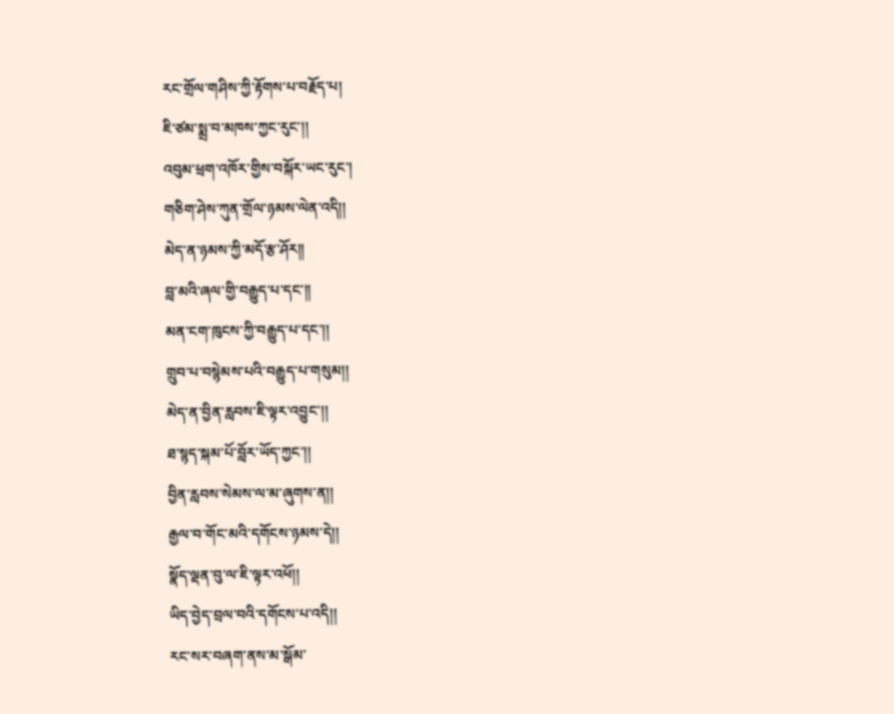རང་གྲོལ་གཤིས་ཀྱི་རྟོགས་པ་བརྗོད་པ།
ཇི་ཙམ་སྨྲ་བ་མཁས་ཀྱང་རུང་།།
འབུམ་ཕྲག་འཁོར་གྱིས་བསྐོར་ཡང་རུང་།
གཅིག་ཤེས་ཀུན་གྲོལ་ཉམས་ལེན་འདི།།
མེད་ན་ཉམས་ཀྱི་མདོ་རྩ་ཤོར།།
བླ་མའི་ཞལ་གྱི་བརྒྱུད་པ་དང་།།
མན་ངག་ཁུངས་ཀྱི་བརྒྱུད་པ་དང་།།
གྲུབ་པ་བསྙེམས་པའི་བརྒྱུད་པ་གསུམ།།
མེད་ན་བྱིན་རླབས་ཇི་ལྟར་འབྱུང་།།
ཐ་སྙད་སྐམ་པོ་བློར་ཡོད་ཀྱང་།།
བྱིན་རླབས་སེམས་ལ་མ་ཞུགས་ན།།
རྒྱལ་བ་གོང་མའི་དགོངས་ཉམས་དེ།།
སྣོད་ལྡན་བུ་ལ་ཇི་ལྟར་འཕོ།།
ཡིད་བྱེད་བྲལ་བའི་དགོངས་པ་འདི།།
རང་སར་བཞག་ནས་མ་སྒོམ་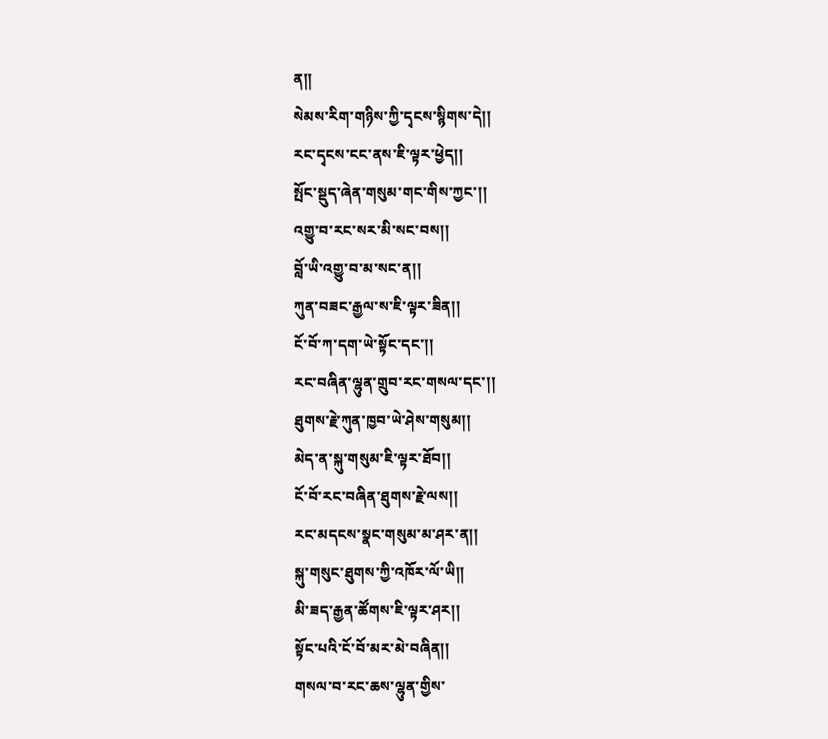ན།།
སེམས་རིག་གཉིས་ཀྱི་དྭངས་སྙིགས་དེ།།
རང་དྭངས་ངང་ནས་ཇི་ལྟར་ཕྱེད།།
སྤོང་སྡུད་ཞེན་གསུམ་གང་གིས་ཀྱང་།།
འགྱུ་བ་རང་སར་མི་སང་བས།།
བློ་ཡི་འགྱུ་བ་མ་སང་ན།།
ཀུན་བཟང་རྒྱལ་ས་ཇི་ལྟར་ཟིན།།
ངོ་བོ་ཀ་དག་ཡེ་སྟོང་དང་།།
རང་བཞིན་ལྷུན་གྲུབ་རང་གསལ་དང་།།
ཐུགས་རྗེ་ཀུན་ཁྱབ་ཡེ་ཤེས་གསུམ།།
མེད་ན་སྐུ་གསུམ་ཇི་ལྟར་ཐོབ།།
ངོ་བོ་རང་བཞིན་ཐུགས་རྗེ་ལས།།
རང་མདངས་སྣང་གསུམ་མ་ཤར་ན།།
སྐུ་གསུང་ཐུགས་ཀྱི་འཁོར་ལོ་ཡི།།
མི་ཟད་རྒྱན་ཚོགས་ཇི་ལྟར་ཤར།།
སྟོང་པའི་ངོ་བོ་མར་མེ་བཞིན།།
གསལ་བ་རང་ཆས་ལྷུན་གྱིས་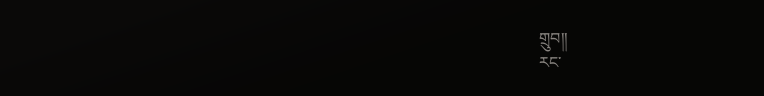གྲུབ།།
རང་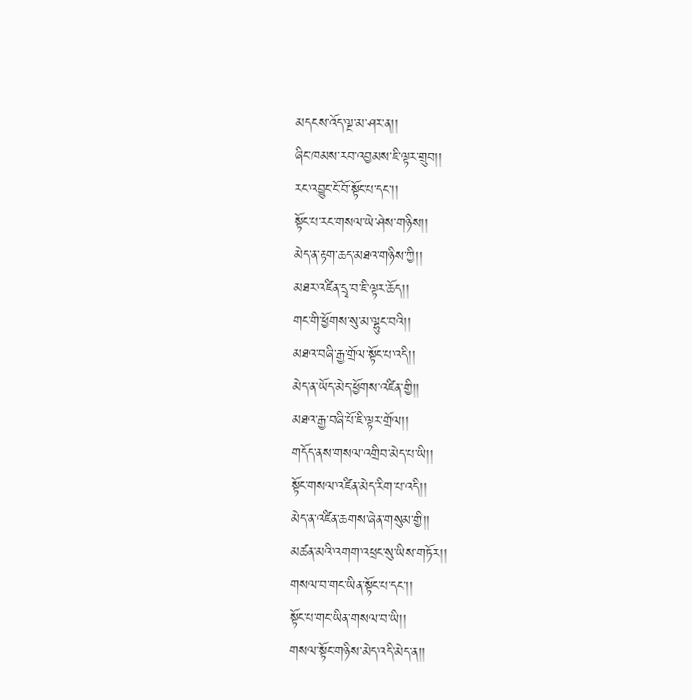མདངས་འོད་ལྔ་མ་ཤར་ན།།
ཞིང་ཁམས་རབ་འབྱམས་ཇི་ལྟར་གྲུབ།།
རང་འབྱུང་ངོ་བོ་སྟོང་པ་དང་།།
སྟོང་པ་རང་གསལ་ཡེ་ཤེས་གཉིས།།
མེད་ན་རྟག་ཆད་མཐའ་གཉིས་ཀྱི།།
མཐར་འཛིན་དྲྭ་བ་ཇི་ལྟར་ཆོད།།
གང་གི་ཕྱོགས་སུ་མ་ལྷུང་བའི།།
མཐའ་བཞི་རྒྱ་གྲོལ་སྟོང་པ་འདི།།
མེད་ན་ཡོད་མེད་ཕྱོགས་འཛིན་གྱི།།
མཐའ་རྒྱ་བཞི་པོ་ཇི་ལྟར་གྲོལ།།
གདོད་ནས་གསལ་འགྲིབ་མེད་པ་ཡི།།
སྟོང་གསལ་འཛིན་མེད་རིག་པ་འདི།།
མེད་ན་འཛིན་ཆགས་ཞེན་གསུམ་གྱི།།
མཚན་མའི་འགག་འཕྲང་སུ་ཡིས་གཏོར།།
གསལ་བ་གང་ཡིན་སྟོང་པ་དང་།།
སྟོང་པ་གང་ཡིན་གསལ་བ་ཡི།།
གསལ་སྟོང་གཉིས་མེད་འདི་མེད་ན།།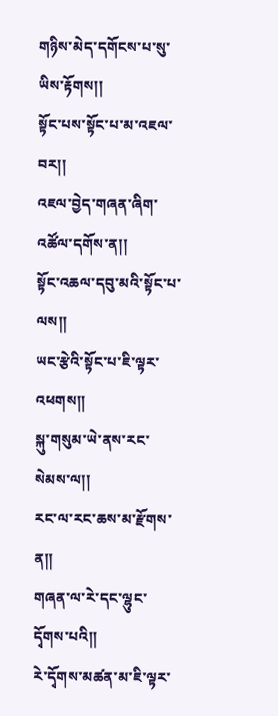གཉིས་མེད་དགོངས་པ་སུ་ཡིས་རྟོགས།།
སྟོང་པས་སྟོང་པ་མ་འཇལ་བར།།
འཇལ་བྱེད་གཞན་ཞིག་འཚོལ་དགོས་ན།།
སྟོང་འཆལ་དབུ་མའི་སྟོང་པ་ལས།།
ཡང་རྩེའི་སྟོང་པ་ཇི་ལྟར་འཕགས།།
སྐུ་གསུམ་ཡེ་ནས་རང་སེམས་ལ།།
རང་ལ་རང་ཆས་མ་རྫོགས་ན།།
གཞན་ལ་རེ་དང་ལྷུང་དྭོགས་པའི།།
རེ་དྭོགས་མཚན་མ་ཇི་ལྟར་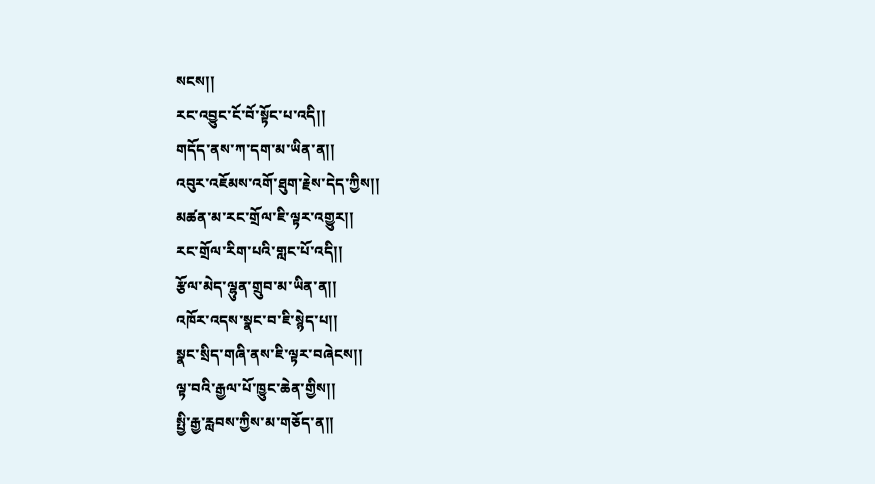སངས།།
རང་འབྱུང་ངོ་བོ་སྟོང་པ་འདི།།
གདོད་ནས་ཀ་དག་མ་ཡིན་ན།།
འབུར་འཇོམས་འགོ་ཐུག་རྗེས་དེད་ཀྱིས།།
མཚན་མ་རང་གྲོལ་ཇི་ལྟར་འགྱུར།།
རང་གྲོལ་རིག་པའི་གླང་པོ་འདི།།
རྩོལ་མེད་ལྷུན་གྲུབ་མ་ཡིན་ན།།
འཁོར་འདས་སྣང་བ་ཇི་སྙེད་པ།།
སྣང་སྲིད་གཞི་ནས་ཇི་ལྟར་བཞེངས།།
ལྟ་བའི་རྒྱལ་པོ་ཁྱུང་ཆེན་གྱིས།།
སྤྱི་རྒྱ་རླབས་ཀྱིས་མ་གཅོད་ན།།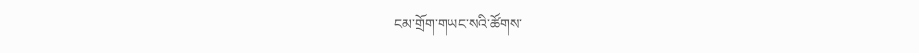ངམ་གྲོག་གཡང་སའི་ཚོགས་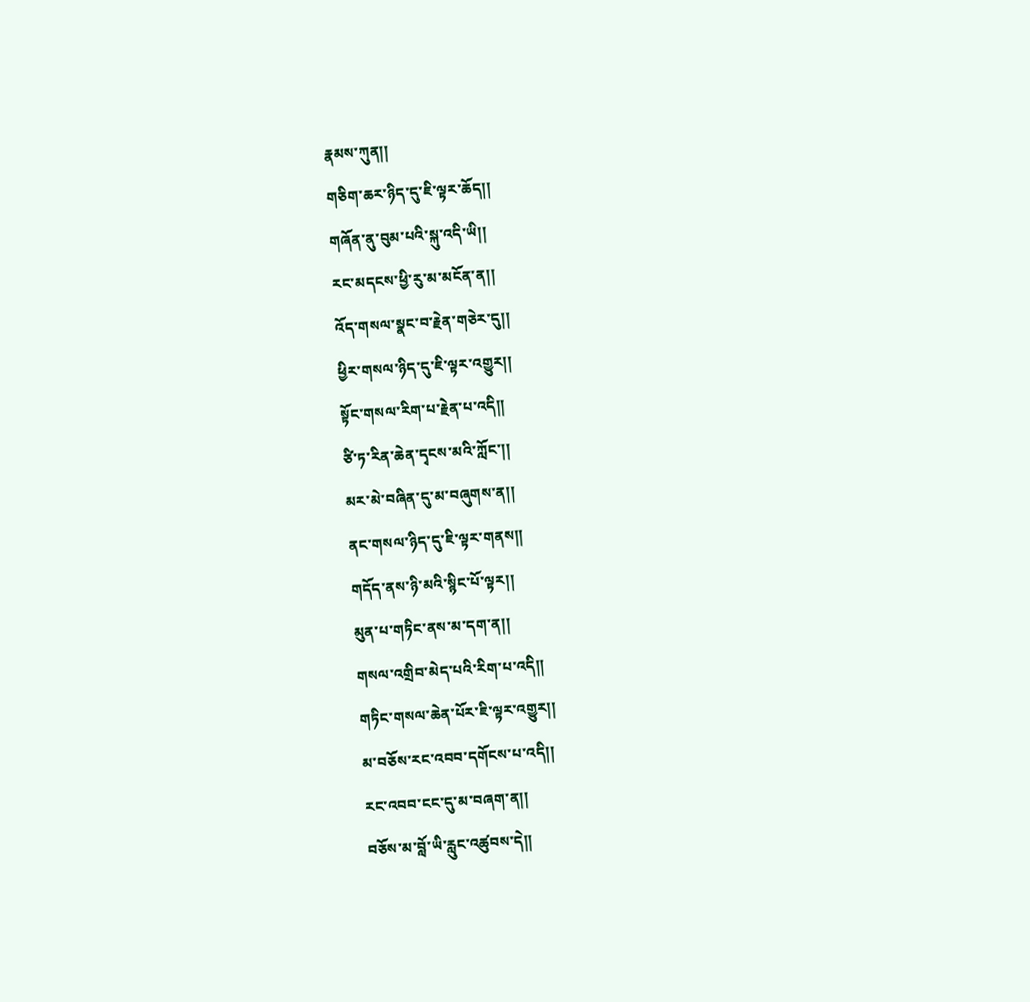རྣམས་ཀུན།།
གཅིག་ཆར་ཉིད་དུ་ཇི་ལྟར་ཆོད།།
གཞོན་ནུ་བུམ་པའི་སྐུ་འདི་ཡི།།
རང་མདངས་ཕྱི་རུ་མ་མངོན་ན།།
འོད་གསལ་སྣང་བ་རྗེན་གཅེར་དུ།།
ཕྱིར་གསལ་ཉིད་དུ་ཇི་ལྟར་འགྱུར།།
སྟོང་གསལ་རིག་པ་རྗེན་པ་འདི།།
ཙི་ཏ་རིན་ཆེན་དྭངས་མའི་ཀློང་།།
མར་མེ་བཞིན་དུ་མ་བཞུགས་ན།།
ནང་གསལ་ཉིད་དུ་ཇི་ལྟར་གནས།།
གདོད་ནས་ཉི་མའི་སྙིང་པོ་ལྟར།།
མུན་པ་གཏིང་ནས་མ་དག་ན།།
གསལ་འགྲིབ་མེད་པའི་རིག་པ་འདི།།
གཏིང་གསལ་ཆེན་པོར་ཇི་ལྟར་འགྱུར།།
མ་བཅོས་རང་འབབ་དགོངས་པ་འདི།།
རང་འབབ་ངང་དུ་མ་བཞག་ན།།
བཅོས་མ་བློ་ཡི་རླུང་འཚུབས་དེ།།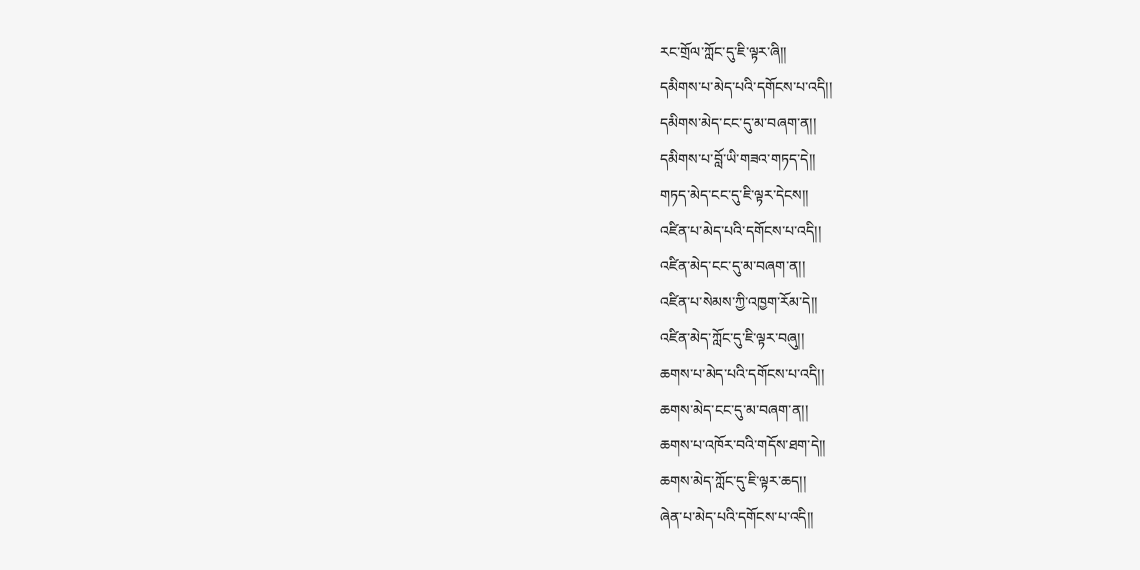རང་གྲོལ་ཀློང་དུ་ཇི་ལྟར་ཞི།།
དམིགས་པ་མེད་པའི་དགོངས་པ་འདི།།
དམིགས་མེད་ངང་དུ་མ་བཞག་ན།།
དམིགས་པ་བློ་ཡི་གཟའ་གཏད་དེ།།
གཏད་མེད་ངང་དུ་ཇི་ལྟར་དེངས།།
འཛིན་པ་མེད་པའི་དགོངས་པ་འདི།།
འཛིན་མེད་ངང་དུ་མ་བཞག་ན།།
འཛིན་པ་སེམས་ཀྱི་འཁྱག་རོམ་དེ།།
འཛིན་མེད་ཀློང་དུ་ཇི་ལྟར་བཞུ།།
ཆགས་པ་མེད་པའི་དགོངས་པ་འདི།།
ཆགས་མེད་ངང་དུ་མ་བཞག་ན།།
ཆགས་པ་འཁོར་བའི་གདོས་ཐག་དེ།།
ཆགས་མེད་ཀློང་དུ་ཇི་ལྟར་ཆད།།
ཞེན་པ་མེད་པའི་དགོངས་པ་འདི།།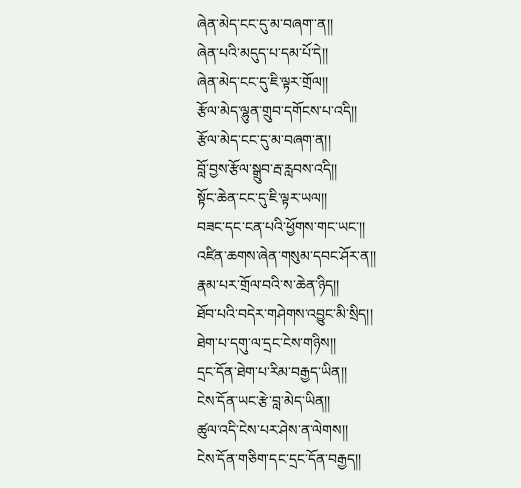ཞེན་མེད་ངང་དུ་མ་བཞག་་ན།།
ཞེན་པའི་མདུད་པ་དམ་པོ་དེ།།
ཞེན་མེད་ངང་དུ་ཇི་ལྟར་གྲོལ།།
རྩོལ་མེད་ལྷུན་གྲུབ་དགོངས་པ་འདི།།
རྩོལ་མེད་ངང་དུ་མ་བཞག་ན།།
བློ་བྱས་རྩོལ་སྒྲུབ་རྦ་རླབས་འདི།།
སྟོང་ཆེན་ངང་དུ་ཇི་ལྟར་ཡལ།།
བཟང་དང་ངན་པའི་ཕྱོགས་གང་ཡང་།།
འཛིན་ཆགས་ཞེན་གསུམ་དབང་ཤོར་ན།།
རྣམ་པར་གྲོལ་བའི་ས་ཆེན་ཉིད།།
ཐོབ་པའི་བདེར་གཤེགས་འབྱུང་མི་སྲིད།།
ཐེག་པ་དགུ་ལ་དྲང་ངེས་གཉིས།།
དྲང་དོན་ཐེག་པ་རིམ་བརྒྱད་ཡིན།།
ངེས་དོན་ཡང་རྩེ་བླ་མེད་ཡིན།།
ཚུལ་འདི་ངེས་པར་ཤེས་ན་ལེགས།།
ངེས་དོན་གཅིག་དང་དྲང་དོན་བརྒྱད།།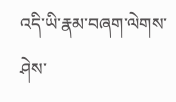འདི་ཡི་རྣམ་བཞག་ལེགས་ཤེས་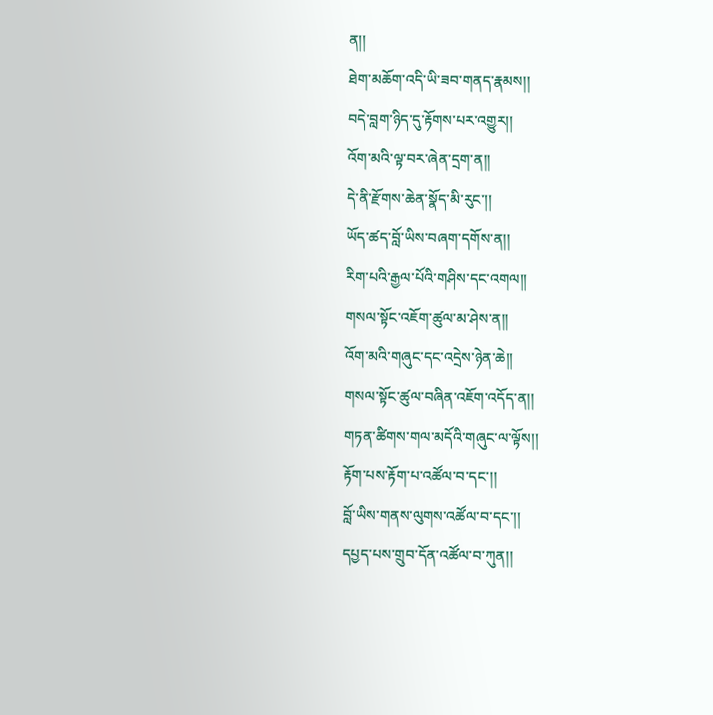ན།།
ཐེག་མཆོག་འདི་ཡི་ཟབ་གནད་རྣམས།།
བདེ་བླག་ཉིད་དུ་རྟོགས་པར་འགྱུར།།
འོག་མའི་ལྟ་བར་ཞེན་དྲག་ན།།
དེ་ནི་རྫོགས་ཆེན་སྣོད་མི་རུང་།།
ཡོད་ཚད་བློ་ཡིས་བཞག་དགོས་ན།།
རིག་པའི་རྒྱལ་པོའི་གཤིས་དང་འགལ།།
གསལ་སྟོང་འཇོག་ཚུལ་མ་ཤེས་ན།།
འོག་མའི་གཞུང་དང་འདྲེས་ཉེན་ཆེ།།
གསལ་སྟོང་ཚུལ་བཞིན་འཇོག་འདོད་ན།།
གཏན་ཚིགས་གལ་མདོའི་གཞུང་ལ་ལྟོས།།
རྟོག་པས་རྟོག་པ་འཚོལ་བ་དང་།།
བློ་ཡིས་གནས་ལུགས་འཚོལ་བ་དང་།།
དཔྱད་པས་གྲུབ་དོན་འཚོལ་བ་ཀུན།།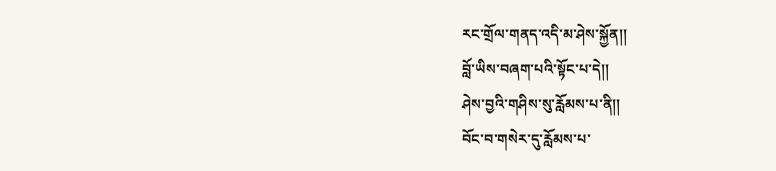རང་གྲོལ་གནད་འདི་མ་ཤེས་སྐྱོན།།
བློ་ཡིས་བཞག་པའི་སྟོང་པ་དེ།།
ཤེས་བྱའི་གཤིས་སུ་རློམས་པ་ནི།།
བོང་བ་གསེར་དུ་རློམས་པ་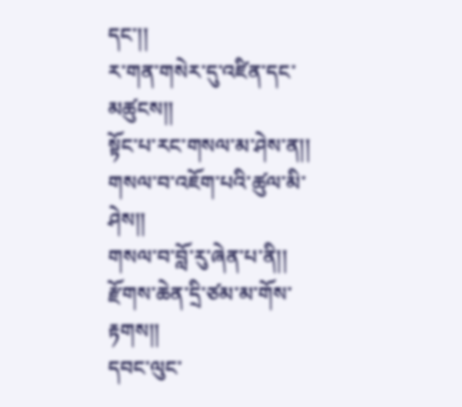དང་།།
ར་གན་གསེར་དུ་འཛིན་དང་མཚུངས།།
སྟོང་པ་རང་གསལ་མ་ཤེས་ན།།
གསལ་བ་འཇོག་པའི་ཚུལ་མི་ཤེས།།
གསལ་བ་བློ་རུ་ཞེན་པ་ནི།།
རྫོགས་ཆེན་དྲི་ཙམ་མ་གོས་རྟགས།།
དབང་ལུང་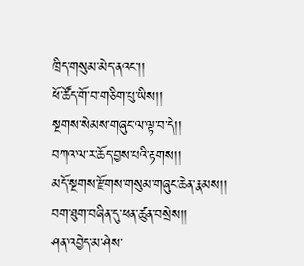ཁྲིད་གསུམ་མེད་ནའང་།།
ཕོ་ཚོད་གོ་བ་གཅིག་པུ་ཡིས།།
སྔགས་སེམས་གཞུང་ལ་ལྟ་བ་དེ།།
བཀའ་ལ་ར་ཆོད་བྱས་པའི་རྟགས།།
མདོ་སྔགས་རྫོགས་གསུམ་གཞུང་ཆེན་རྣམས།།
བག་ཐུག་བཞིན་དུ་ཕན་ཚུན་བསྲེས།།
ཤན་འབྱེད་མ་ཤེས་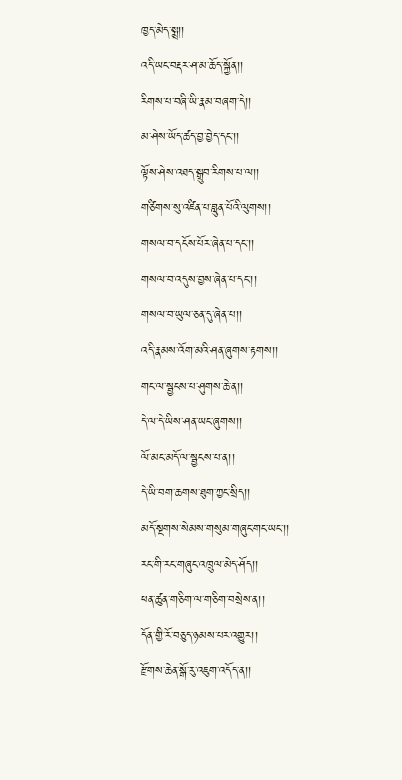ཁྱད་མེད་སྨྲ།།
འདི་ཡང་བརྡར་ཤ་མ་ཆོད་སྐྱོན།།
རིགས་པ་བཞི་ཡི་རྣམ་བཞག་དེ།།
མ་ཤེས་ཡོད་ཚད་བྱ་བྱེད་དང་།།
ལྟོས་ཤེས་འཐད་སྒྲུབ་རིགས་པ་ལ།།
གཙིགས་སུ་འཛིན་པ་བླུན་པོའི་ལུགས།།
གསལ་བ་དངོས་པོར་ཞེན་པ་དང་།།
གསལ་བ་འདུས་བྱས་ཞེན་པ་དང་།།
གསལ་བ་ཡུལ་ཅན་དུ་ཞེན་པ།།
འདི་རྣམས་འོག་མའི་ཤན་ཞུགས་རྟགས།།
གང་ལ་སྦྱངས་པ་ཤུགས་ཆེ་ན།།
དེ་ལ་དེ་ཡིས་ཤན་ཡང་ཞུགས།།
ལོ་མང་མདོ་ལ་སྦྱངས་པ་ན།།
དེ་ཡི་བག་ཆགས་ཐུག་ཀྱང་སྲིད།།
མདོ་སྔགས་སེམས་གསུམ་གཞུང་གང་ཡང་།།
རང་གི་རང་གཞུང་འཁྲུལ་མེད་ཤོད།།
ཕན་ཚུན་གཅིག་ལ་གཅིག་བསྲེས་ན།།
དོན་གྱི་རོ་བཅུད་ཉམས་པར་འགྱུར།།
རྫོགས་ཆེན་སྒོ་རུ་འཇུག་འདོད་ན།།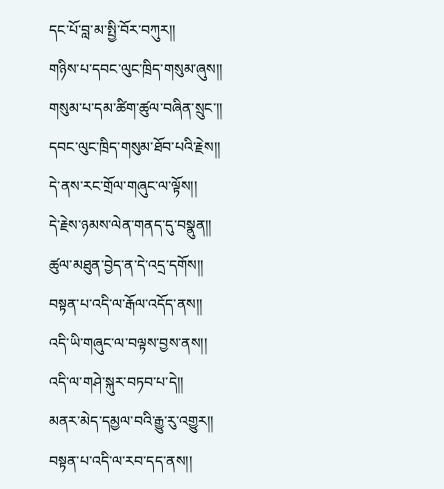དང་པོ་བླ་མ་སྤྱི་བོར་བཀུར།།
གཉིས་པ་དབང་ལུང་ཁྲིད་གསུམ་ཞུས།།
གསུམ་པ་དམ་ཚིག་ཚུལ་བཞིན་སྲུང་།།
དབང་ལུང་ཁྲིད་གསུམ་ཐོབ་པའི་རྗེས།།
དེ་ནས་རང་གྲོལ་གཞུང་ལ་ལྟོས།།
དེ་རྗེས་ཉམས་ལེན་གནད་དུ་བསྣུན།།
ཚུལ་མཐུན་བྱེད་ན་དེ་འདྲ་དགོས།།
བསྟན་པ་འདི་ལ་རྒོལ་འདོད་ནས།།
འདི་ཡི་གཞུང་ལ་བལྟས་བྱས་ནས།།
འདི་ལ་གཤེ་སྐུར་བཏབ་པ་དེ།།
མནར་མེད་དམྱལ་བའི་རྒྱུ་རུ་འགྱུར།།
བསྟན་པ་འདི་ལ་རབ་དད་ནས།།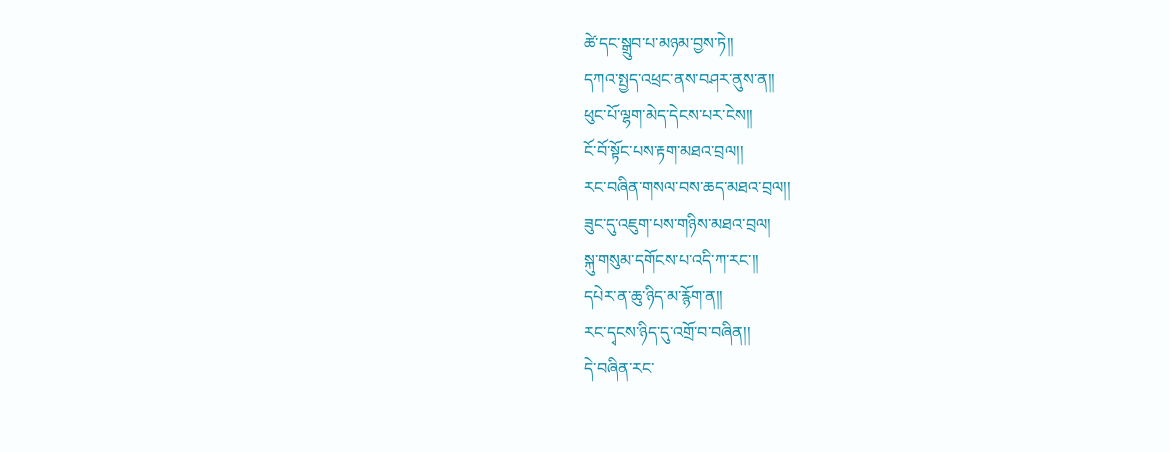ཚེ་དང་སྒྲུབ་པ་མཉམ་བྱས་ཏེ།།
དཀའ་སྤྱད་འཕྲང་ནས་བཤར་ནུས་ན།།
ཕུང་པོ་ལྷག་མེད་དེངས་པར་ངེས།།
ངོ་བོ་སྟོང་པས་རྟག་མཐའ་བྲལ།།
རང་བཞིན་གསལ་བས་ཆད་མཐའ་བྲལ།།
ཟུང་དུ་འཇུག་པས་གཉིས་མཐའ་བྲལ།
སྐུ་གསུམ་དགོངས་པ་འདི་ཀ་རང་།།
དཔེར་ན་ཆུ་ཉིད་མ་རྙོག་ན།།
རང་དྭངས་ཉིད་དུ་འགྲོ་བ་བཞིན།།
དེ་བཞིན་རང་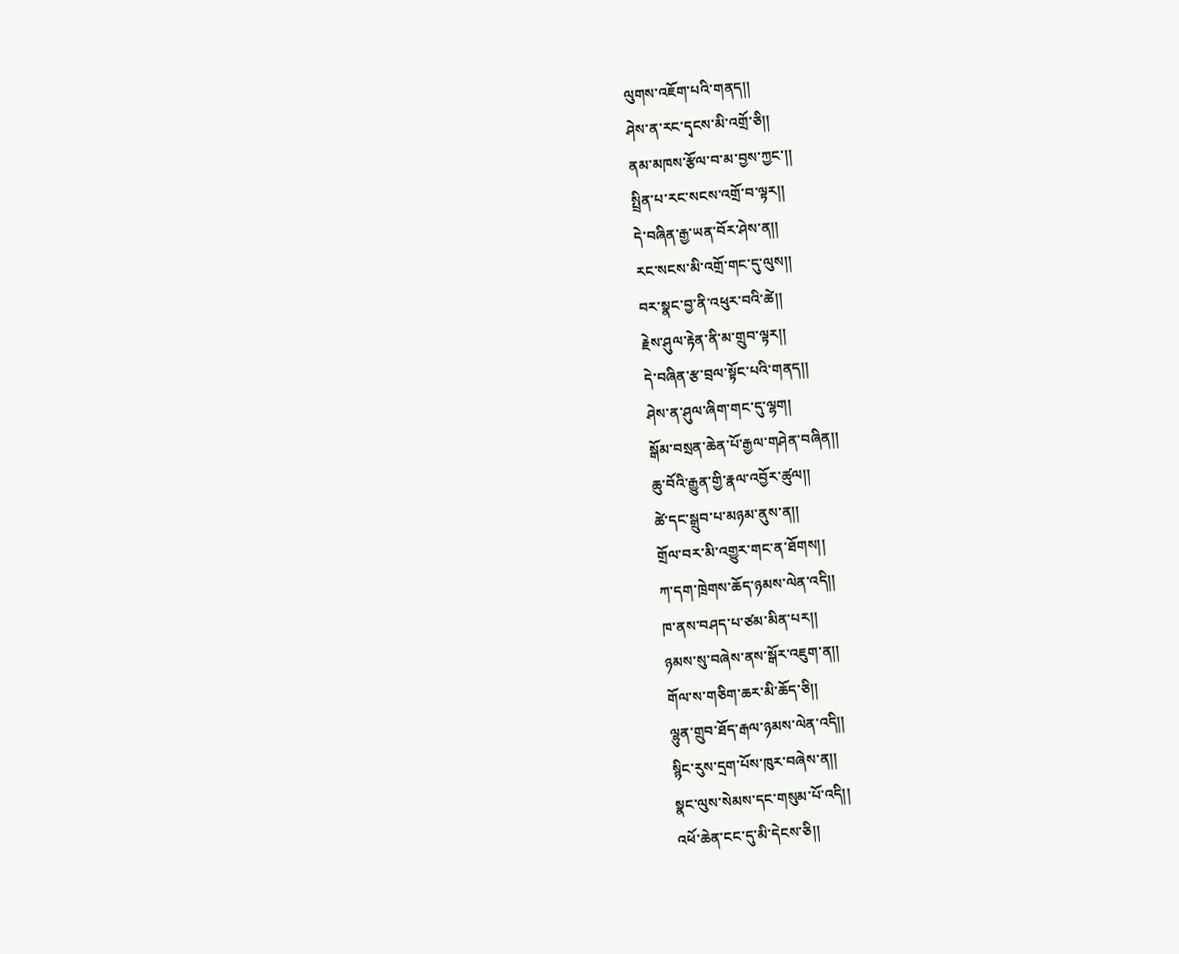ལུགས་འཇོག་པའི་གནད།།
ཤེས་ན་རང་དྭངས་མི་འགྲོ་ཅི།།
ནམ་མཁས་རྩོལ་བ་མ་བྱས་ཀྱང་།།
སྤྲིན་པ་རང་སངས་འགྲོ་བ་ལྟར།།
དེ་བཞིན་རྒྱ་ཡན་བོར་ཤེས་ན།།
རང་སངས་མི་འགྲོ་གང་དུ་ལུས།།
བར་སྣང་བྱ་ནི་འཕུར་བའི་ཚེ།།
རྗེས་ཤུལ་རྟེན་ནི་མ་གྲུབ་ལྟར།།
དེ་བཞིན་རྩ་བྲལ་སྟོང་པའི་གནད།།
ཤེས་ན་ཤུལ་ཞིག་གང་དུ་ལྷག།
སྒོམ་བསྲན་ཆེན་པོ་རྒྱལ་གཤེན་བཞིན།།
ཆུ་བོའི་རྒྱུན་གྱི་རྣལ་འབྱོར་ཚུལ།།
ཚེ་དང་སྒྲུབ་པ་མཉམ་ནུས་ན།།
གྲོལ་བར་མི་འགྱུར་གང་ན་ཐོགས།།
ཀ་དག་ཁྲེགས་ཆོད་ཉམས་ལེན་འདི།།
ཁ་ནས་བཤད་པ་ཙམ་མིན་པར།།
ཉམས་སུ་བཞེས་ནས་སྒོར་འཇུག་ན།།
གོལ་ས་གཅིག་ཆར་མི་ཆོད་ཅི།།
ལྷུན་གྲུབ་ཐོད་རྒལ་ཉམས་ལེན་འདི།།
སྙིང་རུས་དྲག་པོས་ཁུར་བཞེས་ན།།
སྣང་ལུས་སེམས་དང་གསུམ་པོ་འདི།།
འཕོ་ཆེན་ངང་དུ་མི་དེངས་ཅི།།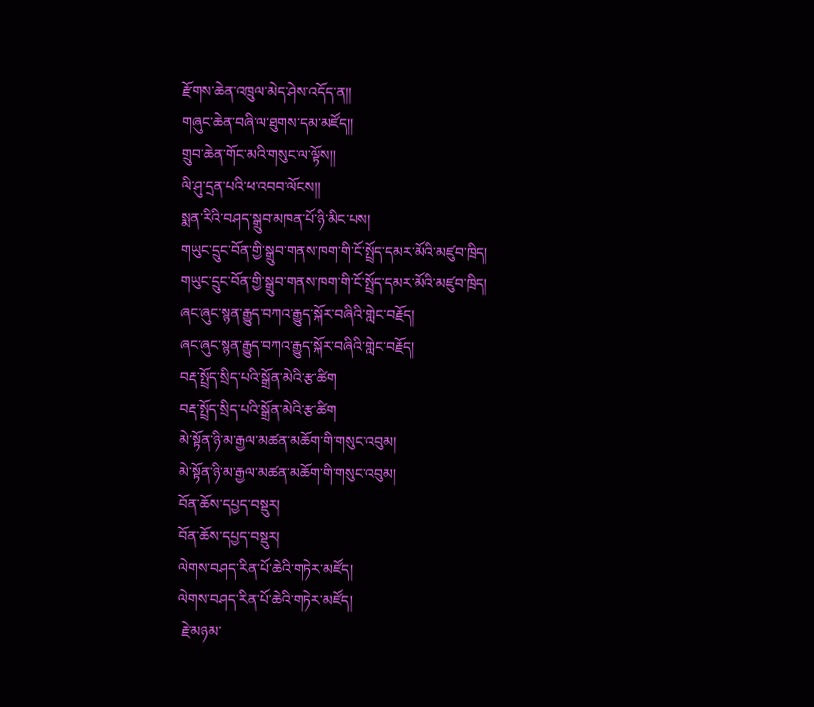རྫོགས་ཆེན་འཁྲུལ་མེད་ཤེས་འདོད་ན།།
གཞུང་ཆེན་བཞི་ལ་ཐུགས་དམ་མཛོད།།
གྲུབ་ཆེན་གོང་མའི་གསུང་ལ་ལྟོས།།
ལི་ཤུ་དྲན་པའི་ཕ་འབབ་ལོངས།།
སྨན་རིའི་བཤད་སྒྲུབ་མཁན་པོ་ཉི་མིང་པས།
གཡུང་དྲུང་བོན་གྱི་སྒྲུབ་གནས་ཁག་གི་ངོ་སྤྲོད་དམར་མོའི་མཛུབ་ཁྲིད།
གཡུང་དྲུང་བོན་གྱི་སྒྲུབ་གནས་ཁག་གི་ངོ་སྤྲོད་དམར་མོའི་མཛུབ་ཁྲིད།
ཞང་ཞུང་སྙན་རྒྱུད་བཀའ་རྒྱུད་སྐོར་བཞིའི་གླེང་བརྗོད།
ཞང་ཞུང་སྙན་རྒྱུད་བཀའ་རྒྱུད་སྐོར་བཞིའི་གླེང་བརྗོད།
བརྡ་སྤྲོད་སྲིད་པའི་སྒྲོན་མེའི་རྩ་ཚིག
བརྡ་སྤྲོད་སྲིད་པའི་སྒྲོན་མེའི་རྩ་ཚིག
མེ་སྟོན་ཉི་མ་རྒྱལ་མཚན་མཆོག་གི་གསུང་འབུམ།
མེ་སྟོན་ཉི་མ་རྒྱལ་མཚན་མཆོག་གི་གསུང་འབུམ།
བོན་ཆོས་དཔྱད་བསྡུར།
བོན་ཆོས་དཔྱད་བསྡུར།
ལེགས་བཤད་རིན་པོ་ཆེའི་གཏེར་མཛོད།
ལེགས་བཤད་རིན་པོ་ཆེའི་གཏེར་མཛོད།
 རྗེ་མཉམ་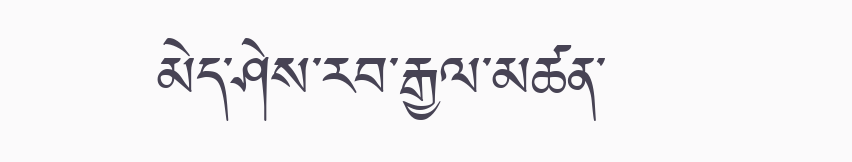མེད་ཤེས་རབ་རྒྱལ་མཚན་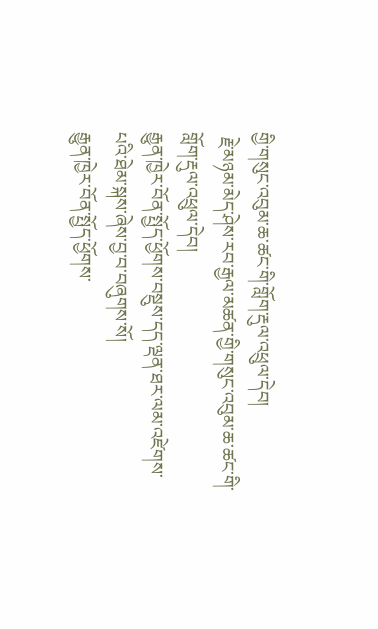གྱི་གསུང་འབུམ་ཆ་ཚང་གི་གློག་རྡུལ་འཕྲུལ་དེབ།
 རྗེ་མཉམ་མེད་ཤེས་རབ་རྒྱལ་མཚན་གྱི་གསུང་འབུམ་ཆ་ཚང་གི་གློག་རྡུལ་འཕྲུལ་དེབ།
རྒྱུན་ཁྱེར་བོན་སྤྱོད་ཕྱོགས་བསྡུས་དད་ལྡན་ཐར་ལམ་འཛེགས་པའི་ཐེམ་སྐས་ཞེས་བྱ་བ་བཞུགས་སོ།
རྒྱུན་ཁྱེར་བོན་སྤྱོད་ཕྱོགས་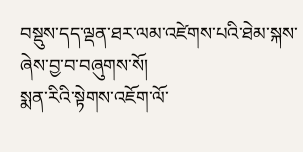བསྡུས་དད་ལྡན་ཐར་ལམ་འཛེགས་པའི་ཐེམ་སྐས་ཞེས་བྱ་བ་བཞུགས་སོ།
སྨན་རིའི་སྟེགས་འཇོག་ལོ་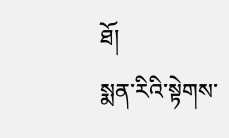ཐོ།
སྨན་རིའི་སྟེགས་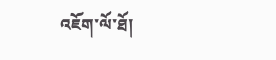འཇོག་ལོ་ཐོ།